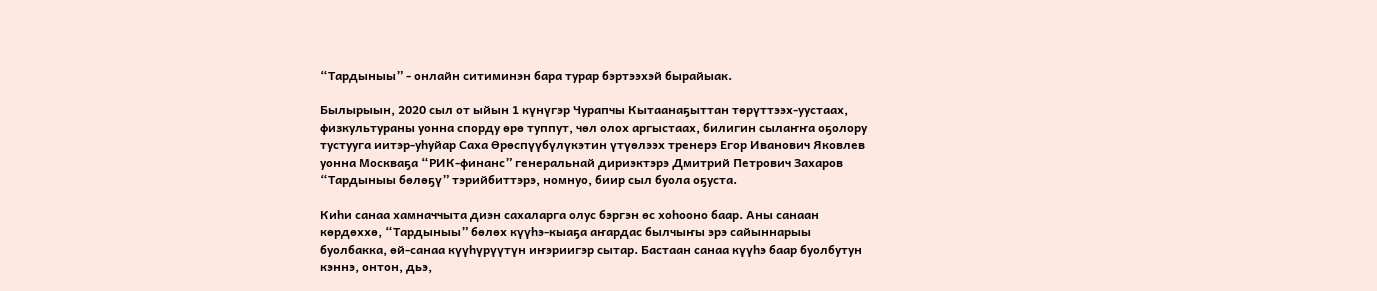“Тардыныы” - онлайн ситиминэн бара турар бэртээхэй бырайыак.

Былырыын, 2020 сыл от ыйын 1 күнүгэр Чурапчы Кытаанаҕыттан төрүттээх-уустаах, физкультураны уонна спорду өрө туппут, чөл олох аргыстаах, билигин сылаҥҥа оҕолору тустууга иитэр-уһуйар Саха Өрөспүүбүлүкэтин үтүөлээх тренерэ Егор Иванович Яковлев уонна Москваҕа “РИК-финанс” генеральнай дириэктэрэ Дмитрий Петрович Захаров “Тардыныы бөлөҕү” тэрийбиттэрэ, номнуо, биир сыл буола оҕуста.

Киһи санаа хамначчыта диэн сахаларга олус бэргэн өс хоһооно баар. Аны санаан көрдөххө, “Тардыныы” бөлөх күүһэ-кыаҕа аҥардас былчыҥы эрэ сайыннарыы буолбакка, өй-санаа күүһүрүүтүн иҥэриигэр сытар. Бастаан санаа күүһэ баар буолбутун кэннэ, онтон, дьэ,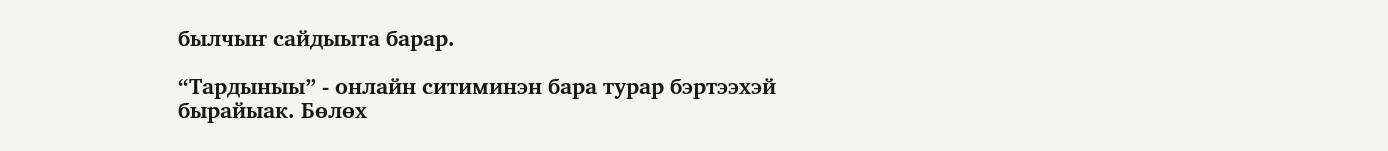былчыҥ сайдыыта барар.

“Тардыныы” - онлайн ситиминэн бара турар бэртээхэй бырайыак. Бөлөх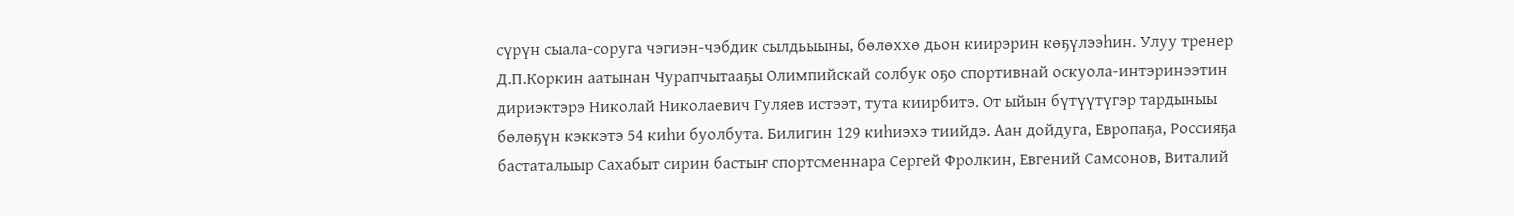сүрүн сыала-соруга чэгиэн-чэбдик сылдьыыны, бөлөххө дьон киирэрин көҕүлээһин. Улуу тренер Д.П.Коркин аатынан Чурапчытааҕы Олимпийскай солбук оҕо спортивнай оскуола-интэринээтин дириэктэрэ Николай Николаевич Гуляев истээт, тута киирбитэ. От ыйын бүтүүтүгэр тардыныы бөлөҕүн кэккэтэ 54 киһи буолбута. Билигин 129 киһиэхэ тиийдэ. Аан дойдуга, Европаҕа, Россияҕа бастаталыыр Сахабыт сирин бастыҥ спортсменнара Сергей Фролкин, Евгений Самсонов, Виталий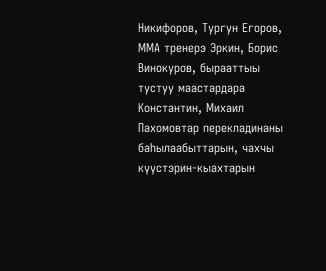Никифоров, Тургун Егоров, ММА тренерэ Эркин, Борис Винокуров, бырааттыы тустуу маастардара Константин, Михаил Пахомовтар перекладинаны баһылаабыттарын, чахчы күүстэрин-кыахтарын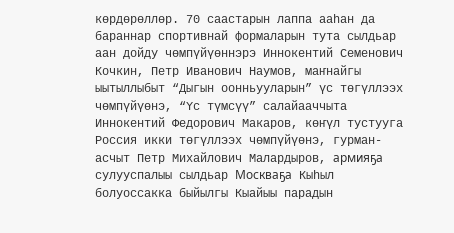көрдөрөллөр. 70 саастарын лаппа ааһан да бараннар спортивнай формаларын тута сылдьар аан дойду чөмпүйүөннэрэ Иннокентий Семенович Кочкин, Петр Иванович Наумов, маҥнайгы ыытыллыбыт “Дыгын оонньууларын” үс төгүллээх чөмпүйүөнэ, “Үс түмсүү” салайааччыта Иннокентий Федорович Макаров, көҥүл тустууга Россия икки төгүллээх чөмпүйүөнэ, гурман-асчыт Петр Михайлович Малардыров, армияҕа сулууспалыы сылдьар Москваҕа Кыһыл болуоссакка быйылгы Кыайыы парадын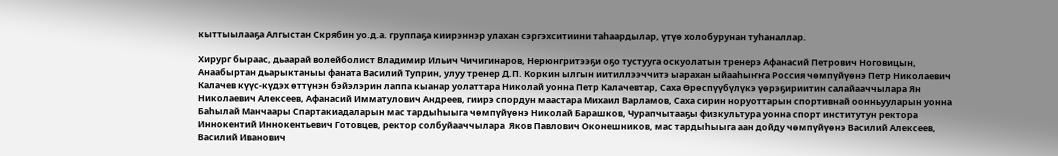кыттыылааҕа Алгыстан Скрябин уо.д.а. группаҕа киирэннэр улахан сэргэхситиини таһаардылар, үтүө холобурунан туһаналлар.

Хирург быраас, дьаарай волейболист Владимир Ильич Чичигинаров, Нерюнгритээҕи оҕо тустууга оскуолатын тренерэ Афанасий Петрович Ноговицын, Анаабыртан дьарыктаныы фаната Василий Туприн, улуу тренер Д.П. Коркин ылгын иитиллээччитэ ыарахан ыйааһыҥҥа Россия чөмпүйүөнэ Петр Николаевич Калачев күүс-күдэх өттүнэн бэйэлэрин лаппа кыанар уолаттара Николай уонна Петр Калачевтар, Саха Өрөспүүбүлүкэ үөрэҕириитин салайааччылара Ян Николаевич Алексеев, Афанасий Имматулович Андреев, гиирэ спордун маастара Михаил Варламов, Саха сирин норуоттарын спортивнай оонньууларын уонна Баһылай Манчаары Спартакиадаларын мас тардыһыыга чөмпүйүөнэ Николай Барашков, Чурапчытааҕы физкультура уонна спорт институтун ректора Иннокентий Иннокентьевич Готовцев, ректор солбуйааччылара  Яков Павлович Оконешников, мас тардыһыыга аан дойду чөмпүйүөнэ Василий Алексеев, Василий Иванович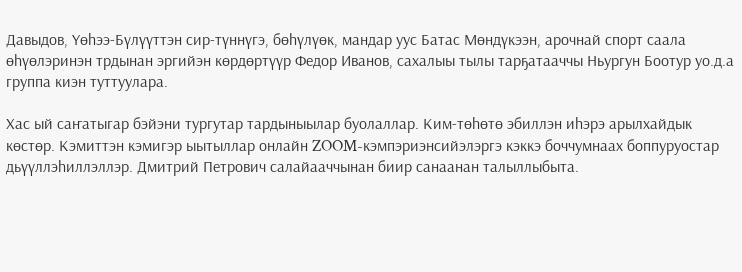Давыдов, Үөһээ-Бүлүүттэн сир-түннүгэ, бөһүлүөк, мандар уус Батас Мөндүкээн, арочнай спорт саала өһүөлэринэн трдынан эргийэн көрдөртүүр Федор Иванов, сахалыы тылы тарҕатааччы Ньургун Боотур уо.д.а  группа киэн туттуулара.

Хас ый саҥатыгар бэйэни тургутар тардыныылар буолаллар. Ким-төһөтө эбиллэн иһэрэ арылхайдык көстөр. Кэмиттэн кэмигэр ыытыллар онлайн ZOOM-кэмпэриэнсийэлэргэ кэккэ боччумнаах боппуруостар   дьүүллэһиллэллэр. Дмитрий Петрович салайааччынан биир санаанан талыллыбыта.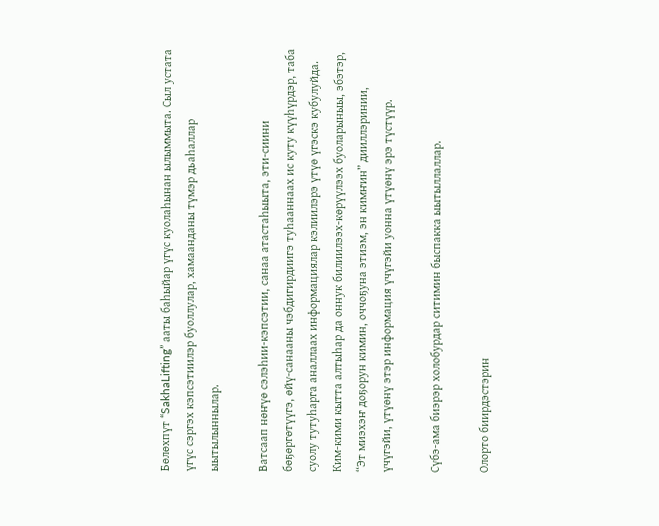Бөлөхпүт “SakhaLifting” ааты баһыйар үгүс куолаһынан ылыммыта. Сыл устата үгүс сэргэх кэпсэтиилэр буоллулар, хамаанданы түмэр дьаһаллар ыытылыннылар.

Ватсаап нөҥүө сэлэһии-кэпсэтии, санаа атастаһыыта, эти-сиини бөҕөргөтүүгэ, өйү-санааны чэбдигирдиигэ туһааннаах ис куту күүһүрдэр, таба суолу тутуһарга аналлаах информациялар кэлиилэрэ үтүө үгэскэ кубулуйда. Ким-кими кытта алтыһар да оннук билиилээх-көрүүлээх буоларыныы, эбэтэр, “Эт миэхэҥ доҕорун кимин, оччоҕуна этиэм, эн кимҥин” дииллэринии, үчүгэйи, үтүөнү этэр информация үчүгэйи уонна үтүөнү эрэ түстүүр.

Сүбэ-ама биэрэр холобурдар ситимин быспакка ыытыллаллар.

Олорто биирдэстэрин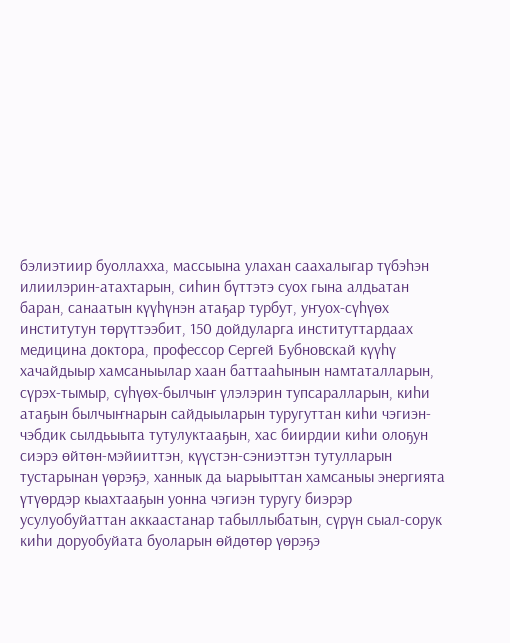бэлиэтиир буоллахха, массыына улахан саахалыгар түбэһэн илиилэрин-атахтарын, сиһин бүттэтэ суох гына алдьатан баран, санаатын күүһүнэн атаҕар турбут, уҥуох-сүһүөх институтун төрүттээбит, 150 дойдуларга институттардаах медицина доктора, профессор Сергей Бубновскай күүһү хачайдыыр хамсаныылар хаан баттааһынын намтаталларын, сүрэх-тымыр, сүһүөх-былчыҥ үлэлэрин тупсаралларын, киһи атаҕын былчыҥнарын сайдыыларын туругуттан киһи чэгиэн-чэбдик сылдьыыта тутулуктааҕын, хас биирдии киһи олоҕун сиэрэ өйтөн-мэйииттэн, күүстэн-сэниэттэн тутулларын тустарынан үөрэҕэ, ханнык да ыарыыттан хамсаныы энергията үтүөрдэр кыахтааҕын уонна чэгиэн туругу биэрэр усулуобуйаттан аккаастанар табыллыбатын, сүрүн сыал-сорук киһи доруобуйата буоларын өйдөтөр үөрэҕэ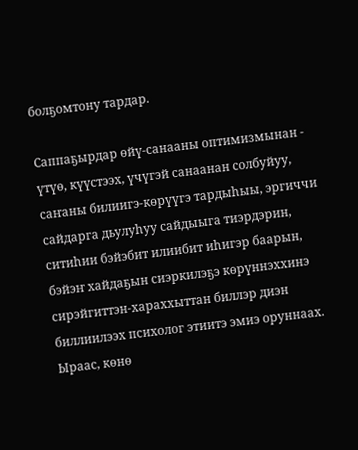болҕомтону тардар.

Саппаҕырдар өйү-санааны оптимизмынан - үтүө, күүстээх, үчүгэй санаанан солбуйуу, саҥаны билиигэ-көрүүгэ тардыһыы, эргиччи сайдарга дьулуһуу сайдыыга тиэрдэрин, ситиһии бэйэбит илиибит иһигэр баарын, бэйэҥ хайдаҕын сиэркилэҕэ көрүннэххинэ сирэйгиттэн-хараххыттан биллэр диэн биллиилээх психолог этиитэ эмиэ оруннаах. Ыраас, көнө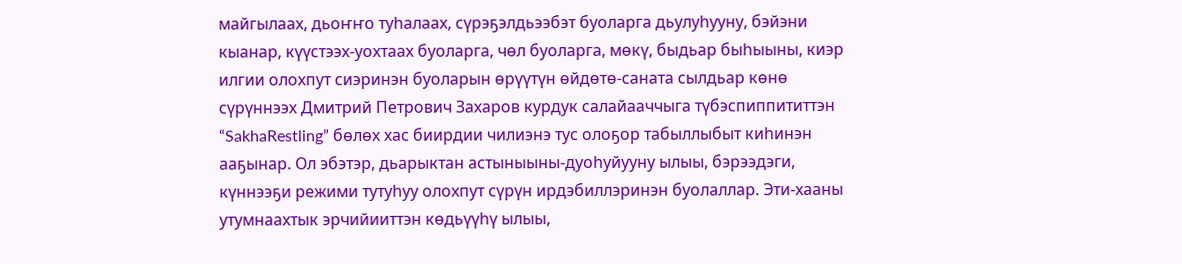майгылаах, дьоҥҥо туһалаах, сүрэҕэлдьээбэт буоларга дьулуһууну, бэйэни кыанар, күүстээх-уохтаах буоларга, чөл буоларга, мөкү, быдьар быһыыны, киэр илгии олохпут сиэринэн буоларын өрүүтүн өйдөтө-саната сылдьар көнө сүрүннээх Дмитрий Петрович Захаров курдук салайааччыга түбэспиппититтэн “SakhaRestling” бөлөх хас биирдии чилиэнэ тус олоҕор табыллыбыт киһинэн ааҕынар. Ол эбэтэр, дьарыктан астыныыны-дуоһуйууну ылыы, бэрээдэги, күннээҕи режими тутуһуу олохпут сүрүн ирдэбиллэринэн буолаллар. Эти-хааны утумнаахтык эрчийииттэн көдьүүһү ылыы,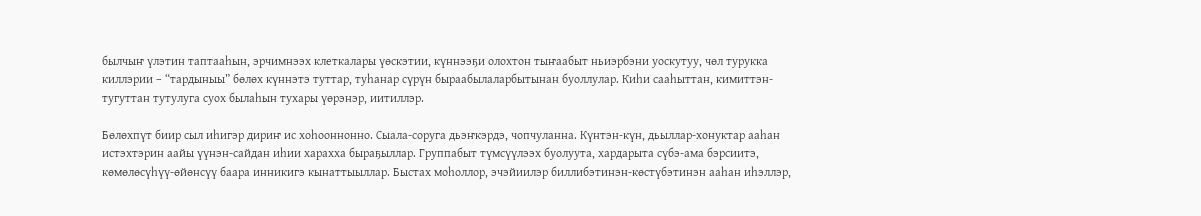былчыҥ үлэтин таптааһын, эрчимнээх клеткалары үөскэтии, күннээҕи олохтон тыҥаабыт ньиэрбэни уоскутуу, чөл турукка киллэрии – “тардыныы” бөлөх күннэтэ туттар, туһанар сүрүн быраабылаларбытынан буоллулар. Киһи сааһыттан, кимиттэн-тугуттан тутулуга суох былаһын тухары үөрэнэр, иитиллэр.

Бөлөхпүт биир сыл иһигэр дириҥ ис хоһооннонно. Сыала-соруга дьэҥкэрдэ, чопчуланна. Күнтэн-күн, дьыллар-хонуктар ааһан истэхтэрин аайы үүнэн-сайдан иһии харахха быраҕыллар. Группабыт түмсүүлээх буолуута, хардарыта сүбэ-ама бэрсиитэ, көмөлөсүһүү-өйөнсүү баара инникигэ кынаттыыллар. Быстах моһоллор, эчэйиилэр биллибэтинэн-көстүбэтинэн ааһан иһэллэр,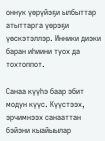оннук үөрүйэҕи ылбыттар атыттарга үөрэҕи үөскэтэллэр. Инники диэки баран иһиини туох да тохтоппот.

Санаа күүһэ баар эбит модун күүс. Күүстээх, эрчимнээх санааттан бэйэни кыайыылар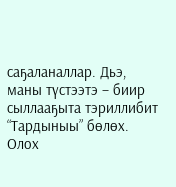саҕаланаллар. Дьэ, маны түстээтэ – биир сыллааҕыта тэриллибит “Тардыныы” бөлөх. Олох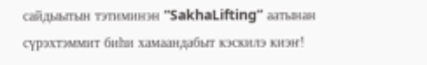сайдыытын тэтиминэн “SakhaLifting” аатынан сүрэхтэммит биһи хамаандабыт кэскилэ киэҥ!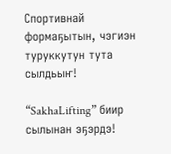Спортивнай формаҕытын, чэгиэн туруккутун тута сылдьыҥ!

“SakhaLifting” биир сылынан эҕэрдэ!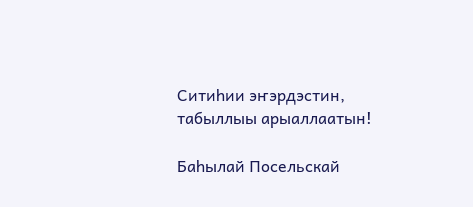Ситиһии эҥэрдэстин, табыллыы арыаллаатын!

Баһылай Посельскай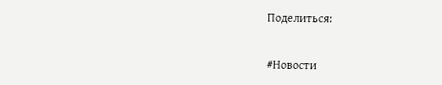Поделиться:

#Новости